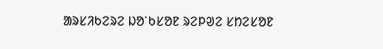ᱟᱨᱥᱤᱠᱮᱨᱮ ᱡᱚᱸᱠᱥᱚᱱ ᱨᱮᱞᱣᱮ ᱥᱴᱮᱥᱚᱱ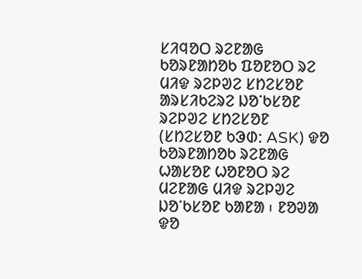ᱥᱤᱧᱚᱛ ᱨᱮᱱᱟᱜ ᱠᱚᱨᱱᱟᱴᱚᱠ ᱯᱚᱱᱚᱛ ᱨᱮ ᱢᱤᱫ ᱨᱮᱞᱣᱮ ᱥᱴᱮᱥᱚᱱ
ᱟᱨᱥᱤᱠᱮᱨᱮ ᱡᱚᱸᱠᱥᱚᱱ ᱨᱮᱞᱣᱮ ᱥᱴᱮᱥᱚᱱ (ᱥᱴᱮᱥᱚᱱ ᱠᱳᱰ: ASK) ᱫᱚ ᱠᱚᱨᱱᱟᱴᱚᱠ ᱨᱮᱱᱟᱜ ᱦᱟᱥᱚᱱ ᱦᱚᱱᱚᱛ ᱨᱮ ᱢᱮᱱᱟᱜ ᱢᱤᱫ ᱨᱮᱞᱣᱮ ᱡᱚᱸᱠᱥᱚᱱ ᱠᱟᱱᱟ ᱾ ᱱᱚᱣᱟ ᱫᱚ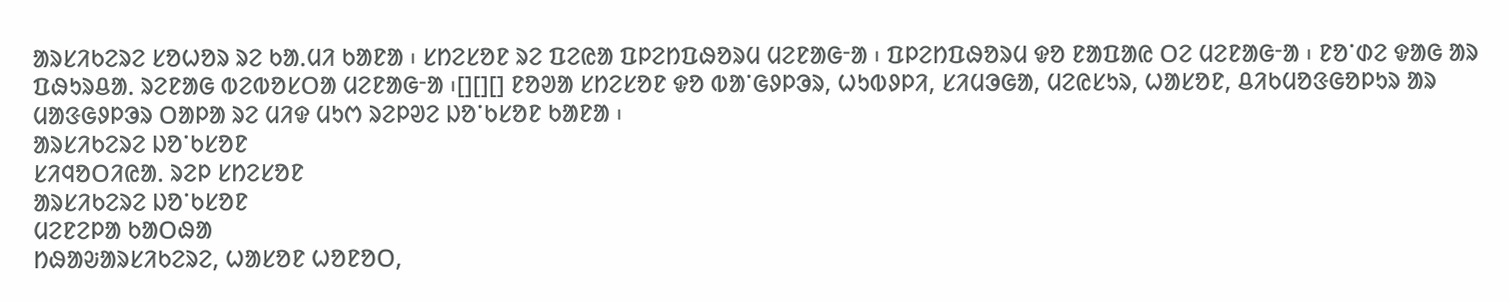ᱟᱨᱥᱤᱠᱮᱨᱮ ᱥᱚᱦᱚᱨ ᱨᱮ ᱠᱟᱹᱢᱤ ᱠᱟᱱᱟ ᱾ ᱥᱴᱮᱥᱚᱱ ᱨᱮ ᱯᱮᱭᱟ ᱯᱞᱮᱴᱯᱷᱚᱨᱢ ᱢᱮᱱᱟᱜᱼᱟ ᱾ ᱯᱞᱮᱴᱯᱷᱚᱨᱢ ᱫᱚ ᱱᱟᱯᱟᱭ ᱛᱮ ᱢᱮᱱᱟᱜᱼᱟ ᱾ ᱱᱚᱸᱰᱮ ᱫᱟᱜ ᱟᱨ ᱯᱷᱩᱨᱪᱟᱹ ᱨᱮᱱᱟᱜ ᱵᱮᱵᱚᱥᱛᱟ ᱢᱮᱱᱟᱜᱼᱟ ᱾[][][] ᱱᱚᱣᱟ ᱥᱴᱮᱥᱚᱱ ᱫᱚ ᱵᱟᱸᱜᱽᱞᱳᱨ, ᱦᱩᱵᱽᱞᱤ, ᱥᱤᱢᱳᱜᱟ, ᱢᱮᱭᱥᱩᱨ, ᱦᱟᱥᱚᱱ, ᱪᱤᱠᱢᱚᱝᱜᱚᱞᱩᱨ ᱟᱨ ᱢᱟᱝᱜᱽᱞᱳᱨ ᱛᱟᱞᱟ ᱨᱮ ᱢᱤᱫ ᱢᱩᱬ ᱨᱮᱞᱣᱮ ᱡᱚᱸᱠᱥᱚᱱ ᱠᱟᱱᱟ ᱾
ᱟᱨᱥᱤᱠᱮᱨᱮ ᱡᱚᱸᱠᱥᱚᱱ
ᱥᱤᱧᱚᱛᱤᱭᱟᱹ ᱨᱮᱞ ᱥᱴᱮᱥᱚᱱ
ᱟᱨᱥᱤᱠᱮᱨᱮ ᱡᱚᱸᱠᱥᱚᱱ
ᱢᱮᱱᱮᱞᱟ ᱠᱟᱛᱷᱟ
ᱴᱷᱟᱶᱟᱨᱥᱤᱠᱮᱨᱮ, ᱦᱟᱥᱚᱱ ᱦᱚᱱᱚᱛ,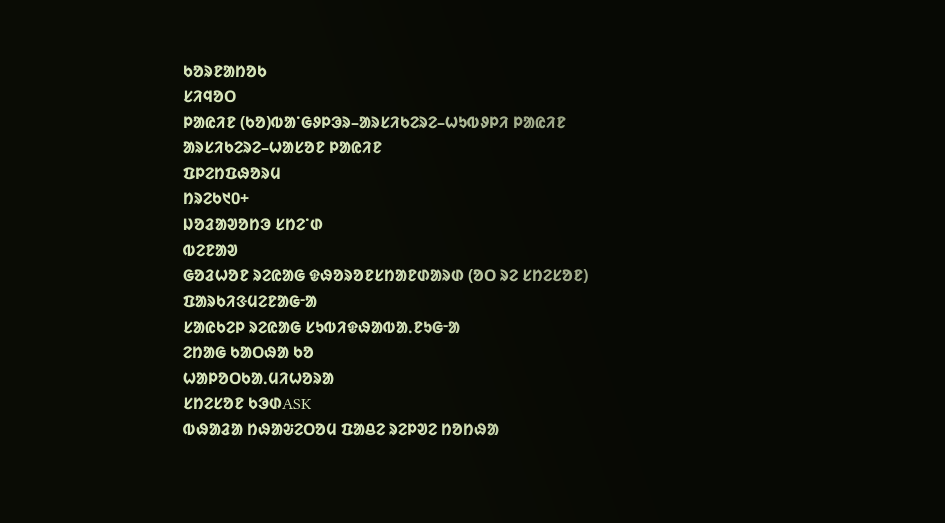ᱠᱚᱨᱱᱟᱴᱚᱠ
ᱥᱤᱧᱚᱛ
ᱞᱟᱭᱤᱱ (ᱠᱚ)ᱵᱟᱸᱜᱽᱞᱳᱨ–ᱟᱨᱥᱤᱠᱮᱨᱮ–ᱦᱩᱵᱽᱞᱤ ᱞᱟᱭᱤᱱ
ᱟᱨᱥᱤᱠᱮᱨᱮ–ᱦᱟᱥᱚᱱ ᱞᱟᱭᱤᱱ
ᱯᱞᱮᱴᱯᱷᱚᱨᱢ
ᱴᱨᱮᱠ᱑᱐+
ᱡᱚᱲᱟᱣᱚᱴᱳ ᱥᱴᱮᱸᱰ
ᱵᱮᱱᱟᱣ
ᱜᱚᱲᱦᱚᱱ ᱨᱮᱭᱟᱜ ᱫᱷᱚᱨᱚᱱᱥᱴᱟᱱᱰᱟᱨᱰ (ᱚᱛ ᱨᱮ ᱥᱴᱮᱥᱚᱱ)
ᱯᱟᱨᱠᱤᱝᱢᱮᱱᱟᱜᱼᱟ
ᱥᱟᱭᱠᱮᱞ ᱨᱮᱭᱟᱜ ᱥᱩᱵᱤᱫᱷᱟᱵᱟᱹᱱᱩᱜᱼᱟ
ᱮᱴᱟᱜ ᱠᱟᱛᱷᱟ ᱠᱚ
ᱦᱟᱞᱚᱛᱠᱟᱹᱢᱤᱦᱚᱨᱟ
ᱥᱴᱮᱥᱚᱱ ᱠᱳᱰASK
ᱵᱷᱟᱲᱟ ᱴᱷᱟᱶᱮᱛᱚᱢ ᱯᱟᱪᱮ ᱨᱮᱞᱣᱮ ᱴᱚᱴᱷᱟ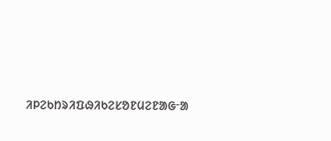ᱤᱞᱮᱠᱴᱨᱤᱯᱷᱤᱠᱮᱥᱚᱱᱢᱮᱱᱟᱜᱼᱟ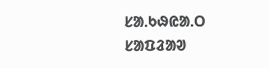ᱥᱟᱹᱠᱷᱭᱟᱹᱛ
ᱥᱟᱯᱲᱟᱣ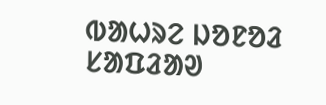ᱵᱟᱦᱨᱮ ᱡᱚᱱᱚᱲ
ᱥᱟᱯᱲᱟᱣ